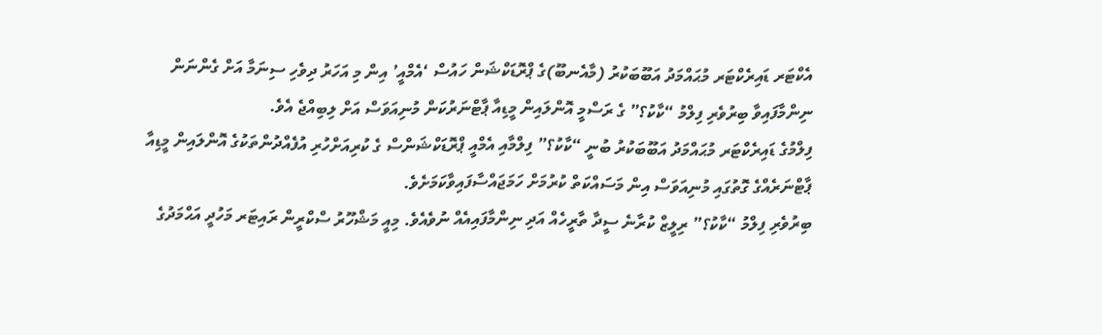އެކްޓަރ ޑައިރެކްޓަރ މުޙައްމަދު އަބޫބަކުރު (މާއެނބޫ)ގެ ޕްރޮޑަކްޝަން ހައުސް ‘އެމްއީ’ އިން މި އަހަރު ދިވެހި ސިނަމާ އަށް ގެންނަން ނިންމާފައިވާ ބިރުވެރި ފިލްމު “ކާކު؟” ގެ ރަސްމީ އޮންލައިން މީޑިއާ ޕާޓްނަރުކަން މުނިއަވަސް އަށް ލިބިއްޖެ އެވެ.
ފިލްމުގެ ޑައިރެކްޓަރ މުޙައްމަދު އަބޫބަކުރު ބުނީ “ކާކު؟” ފިލްމާއި އެމްއީ ޕްރޮޑަކްޝަންސް ގެ ކުރިއަށްހުރި އުފެއްދުންތަކުގެ އޮންލައިން މީޑިއާ ޕާޓްނަރެއްގެ ގޮތުގައި މުނިއަވަސް އިން މަސައްކަތް ކުރުމަށް ހަމަޖައްސާފައިވާކަމަށެވެ.
ބިރުވެރި ފިލްމު “ކާކު؟” ރިލީޒް ކުރާނެ ސީދާ ތާރީހެއް އަދި ނިންމާފައިއެއް ނުވެއެވެ. މިއީ މަޝްހޫރު ސްކްރީން ރައިޓަރ މަހުދީ އަޙްމަދުގެ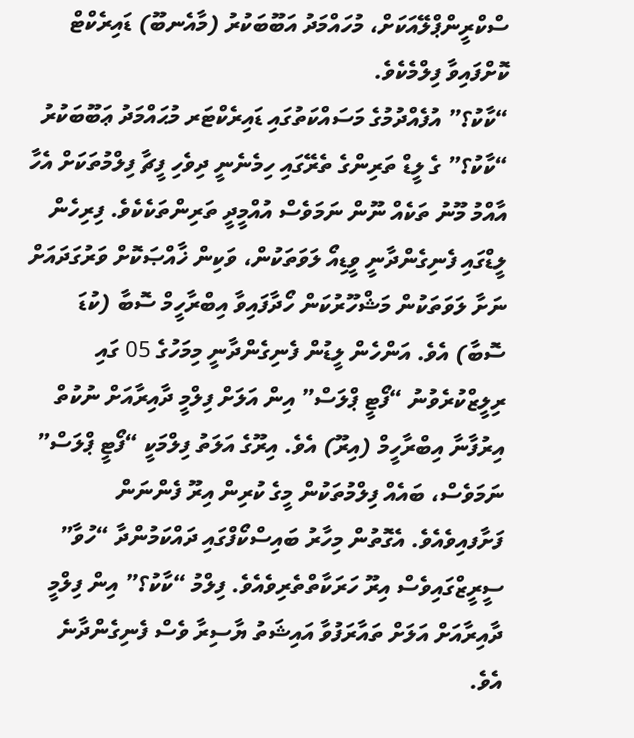ސްކްރީންޕްލޭއަކަށް، މުހައްމަދު އަބޫބަކުރު (މާއެނބޫ) ޑައިރެކްޓް ކޮށްފައިވާ ފިލްމެކެވެ.
“ކާކު؟” އުފެއްދުމުގެ މަސައްކަތުގައި ޑައިރެކްޓަރ މުޙައްމަދު ޢަބޫބަކުރު
“ކާކު؟” ގެ ލީޑް ތަރިންގެ ތެރޭގައި ހިމެނެނީ ދިވެހި ފީޗާ ފިލްމުތަކަށް އެހާ އާއްމު މޫނު ތަކެއް ނޫން ނަމަވެސް އުއްމީދީ ތަރިންތަކެކެވެ. ފިރިހެން ލީޑްގައި ފެނިގެންދާނީ ވީޑިއޯ ލަވަތަކުން، ވަކިން ޚާއްޞަކޮށް ވަރުގަދައަށް ނަށާ ލަވަތަކުން މަޝްހޫރުކަން ހޯދާފައިވާ އިބްރާހީމް ސޮބާ (ކުޑަ ސޮބާ) އެވެ. އަންހެން ލީޑުން ފެނިގެންދާނީ މިމަހުގެ 05 ގައި ރިލީޒްކުރެވުނު “ފޯޓީ ޕްލަސް” އިން އަލަށް ފިލްމީ ދާއިރާއަށް ނުކުތް އިރުފާނާ އިބްރާހީމް (އިރޫ) އެވެ. އިރޫގެ އަލަތު ފިލްމަކީ “ފޯޓީ ޕްލަސް” ނަމަވެސް، ބައެއް ފިލްމުތަކުން މީގެ ކުރިން އިރޫ ފެންނަން ފަށާފއިވެއެވެ. އެގޮތުން މިހާރު ބައިސްކޯފްގައި ދައްކަމުންދާ “ހުވާ” ސީރީޒްގައިވެސް އިރޫ ހަރަކާތްތެރިވެއެވެ. ފިލްމު “ކާކު؟” އިން ފިލްމީ ދާއިރާއަށް އަލަށް ތައާރަފުވާ އައިޝަތު ޔާސިރާ ވެސް ފެނިގެންދާނެ އެވެ.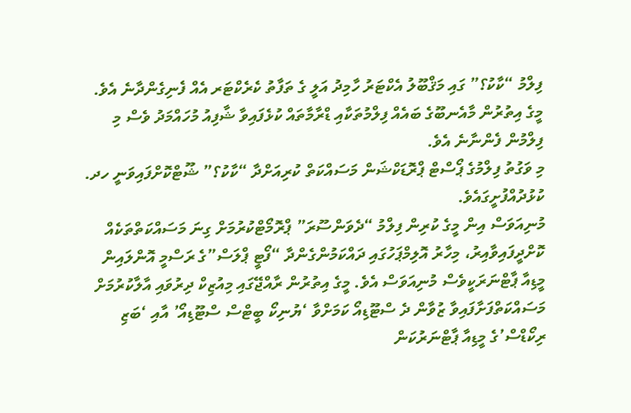ފިލްމު “ކާކު؟” ގައި މަޤްބޫލު އެކްޓަރު ހާމިދު އަލީ ގެ ތަފާތު ކެރެކްޓަރ އެއް ފެނިގެންދާނެ އެވެ. މީގެ އިތުރުން މާއެނބޫގެ ބައެއް ފިލްމުތަކާއި ޑްރާމާތައް ކުޅެފައިވާ ޝާފިއު މުހައްމަދު ވެސް މި ފިލްމުން ފެންނާނެ އެވެ.
މި ވަގުތު ފިލްމުގެ ޕޯސްޓް ޕްރޮޑަކްޝަން މަސައްކަތް ކުރިއަށްދާ “ކާކު؟” ޝޫޓްކޮށްފައިވަނީ ހދ. ކުޅުދުއްފުށީގައެވެ.
މުނިއަވަސް އިން މީގެ ކުރިން ފިލްމު “ދެވަންސޫރަ” ޕްރޮމޯޓްކުރުމަށް ގިނަ މަސައްކަތްތަކެއް ކޮށްދީފައިވާއިރު، މިހާރު އޮލިމްޕަހުގައި ދައްކަމުންގެންދާ “ފޯޓީ ޕްލަސް”ގެ ރަސްމީ އޮންލައިން މީޑިއާ ޕާޓްނަރަކީވެސް މުނިއަވަސް އެވެ. މީގެ އިތުރުން ރާއްޖޭގައި މިއުޒިކް ދިރުވައި އާލާކުރުމަށް މަސައްކަތްފަށާފައިވާ ޒުވާން ދެ ސްޓޫޑިއޯ ކަމަށްވާ ‘ޔުނިކޯ ބީޓްސް ސްޓޫޑިއޯ’ އާއި ‘ބަޒި ރިކޯޑްސް’ގެ މީޑިއާ ޕާޓްނަރުކަން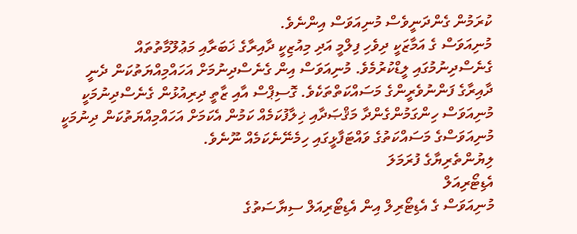ކުރަމުން ގެންދަނީވެސް މުނިއަވަސް އިންނެވެ.
މުނިއަވަސް ގެ އަމާޒަކީ ދިވެހި ފިލްމީ އަދި މިއުޒިކީ ދާއިރާގެ ޚަބަރާއި މަޢުލޫމާތުތައް ގެނެސްދިނުމުގައި ލީޑްކުރުމެވެ. މުނިއަވަސް އިން ގެނެސްދިނުމަށް އަހައްމިއްޔަތުކަން ދެނީ ދާއިރާގެ ފަންނުވެރީންގެ މަސައްކަތްތަކެވެ. ގޮސިޕްސް އާއި ޒާތީ ދިރިއުޅުން ގެނެސްދިނުމަކީ މުނިއަވަސް ހިންގަމުންގެންދާ މަޤްޞަދާއި ޚިލާފުކަމެއް ކަމުން އެކަމަށް އަހައްމިއްޔަތުކަން ދިނުމަކީ މުނިއަވަސްގެ މަސައްކަތުގެ ވައްޓަފާޅީގައި ހިމެނޭނެކަމެއް ނޫނެވެ.
ލިޔުންތެރިޔާގެ ފުރަމަލަ
އެޑިޓޯރިއަލް
މުނިއަވަސް ގެ އެޑިޓޯރިލް އިން އެޑިޓޯރިއަލް ސިޔާސަތުގެ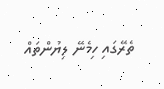ތެރޭގައި ހިމެނޭ ލިޔުންތައް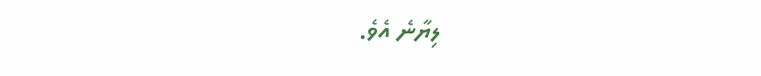ލިޔާނެ އެވެ.